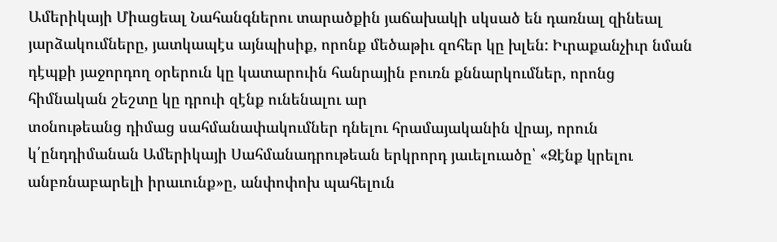Ամերիկայի Միացեալ Նահանգներու տարածքին յաճախակի սկսած են դառնալ զինեալ յարձակումները, յատկապէս այնպիսիք, որոնք մեծաթիւ զոհեր կը խլեն: Իւրաքանչիւր նման դէպքի յաջորդող օրերուն կը կատարուին հանրային բուռն քննարկումներ, որոնց հիմնական շեշտը կը դրուի զէնք ունենալու ար
տօնութեանց դիմաց սահմանափակումներ դնելու հրամայականին վրայ, որուն կ՛ընդդիմանան Ամերիկայի Սահմանադրութեան երկրորդ յաւելուածը՝ «Զէնք կրելու անբռնաբարելի իրաւունք»ը, անփոփոխ պահելուն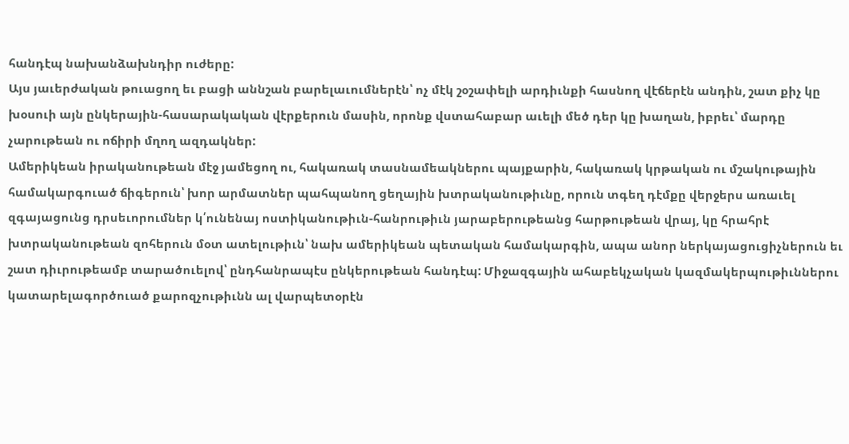հանդէպ նախանձախնդիր ուժերը:
Այս յաւերժական թուացող եւ բացի աննշան բարելաւումներէն՝ ոչ մէկ շօշափելի արդիւնքի հասնող վէճերէն անդին, շատ քիչ կը խօսուի այն ընկերային-հասարակական վէրքերուն մասին, որոնք վստահաբար աւելի մեծ դեր կը խաղան, իբրեւ՝ մարդը չարութեան ու ոճիրի մղող ազդակներ:
Ամերիկեան իրականութեան մէջ յամեցող ու, հակառակ տասնամեակներու պայքարին, հակառակ կրթական ու մշակութային համակարգուած ճիգերուն՝ խոր արմատներ պահպանող ցեղային խտրականութիւնը, որուն տգեղ դէմքը վերջերս առաւել զգայացունց դրսեւորումներ կ՛ունենայ ոստիկանութիւն-հանրութիւն յարաբերութեանց հարթութեան վրայ, կը հրահրէ խտրականութեան զոհերուն մօտ ատելութիւն՝ նախ ամերիկեան պետական համակարգին, ապա անոր ներկայացուցիչներուն եւ շատ դիւրութեամբ տարածուելով՝ ընդհանրապէս ընկերութեան հանդէպ: Միջազգային ահաբեկչական կազմակերպութիւններու կատարելագործուած քարոզչութիւնն ալ վարպետօրէն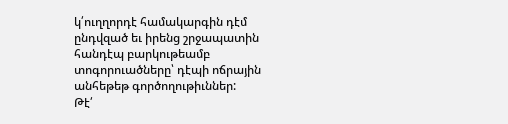կ՛ուղղորդէ համակարգին դէմ ընդվզած եւ իրենց շրջապատին հանդէպ բարկութեամբ տոգորուածները՝ դէպի ոճրային անհեթեթ գործողութիւններ:
Թէ՛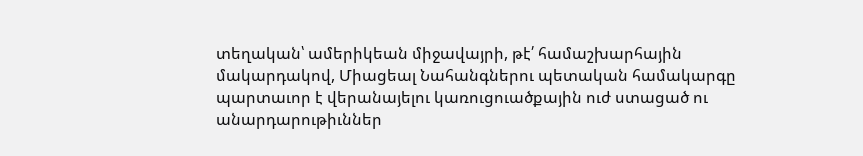տեղական՝ ամերիկեան միջավայրի, թէ՛ համաշխարհային մակարդակով, Միացեալ Նահանգներու պետական համակարգը պարտաւոր է վերանայելու կառուցուածքային ուժ ստացած ու անարդարութիւններ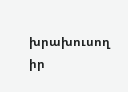խրախուսող իր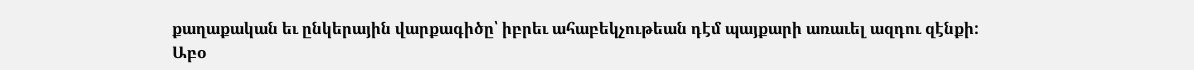քաղաքական եւ ընկերային վարքագիծը՝ իբրեւ ահաբեկչութեան դէմ պայքարի առաւել ազդու զէնքի:
Աբօ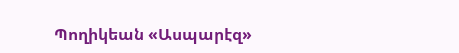Պողիկեան «Ասպարէզ»